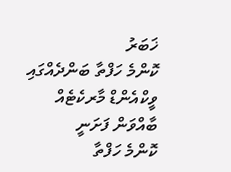ޚަބަރު
ކޮންމެ ހަފްތާ ބަންދެއްގައި ވީކްއެންޑް މާރކެޓެއް ބާއްވަން ފަށަނީ
ކޮންމެ ހަފްތާ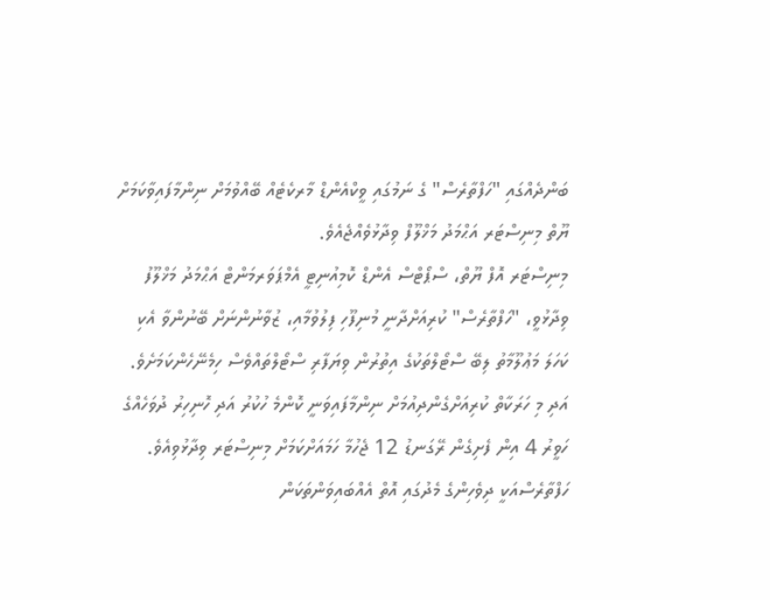ބަންދެއްގައި "ހަފްތާރެސް" ގެ ނަމުގައި ވީކްއެންޑް މާރކެޓެއް ބޭއްވުމަށް ނިންމާފައިވާކަމަށް ޔޫތް މިނިސްޓަރ އަޙްމަދު މަޚްލޫފް ވިދާޅުވެއްޖެއެވެ.
މިނިސްޓަރ އޮފް ޔޫތް، ސްޕޯޓްސް އެންޑް ކޮމިއުނިޓީ އެމްޕަވަރމަންޓް އަޙްމަދު މަޚްލޫފު ވިދާޅުވީ، "ހަފްތާރެސް" ކުރިއަށްދާނީ މުނިފޫހި ފިލުވުމާއި، ޒުވާނުންނަށް ބޭނުންވާ އެކި ކަހަލަ މަޢުލޫމާތު ލިބޭ ސްޓޯލްތަކުގެ އިތުރުން ވިޔަފާރި ސްޓޯލްތައްވެސް ހިމެނޭހެންކަމަށެވެ. އަދި މި ހަރަކާތް ކުރިއަށްގެންދިއުމަށް ނިންމާފައިވަނީ ކޮންމެ ހުކުރު އަދި ހޮނިހިރު ދުވަހެއްގެ ހަވީރު 4 އިން ފެށިގެން ރޭގަނޑު 12 ޖެހުމާ ހަމައަށްކަމަށް މިނިސްޓަރ ވިދާޅުވިއެވެ. ހަފްތާރެސްއަކީ ދިވެހިންގެ މެދުގައި އޮތް އެއްބައިވަންތަކަން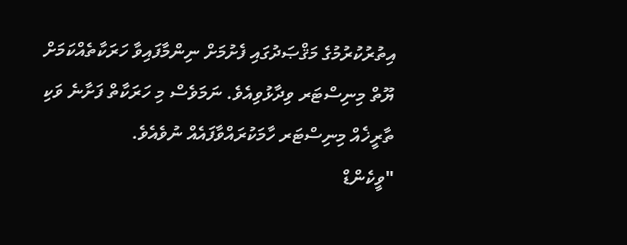އިތުރުކުރުމުގެ މަޤްޞަދުގައި ފެށުމަށް ނިންމާފައިވާ ހަރަކާތެއްކަމަށް ޔޫތް މިނިސްޓަރ ވިދާޅުވިއެވެ. ނަމަވެސް މި ހަރަކާތް ފަށާނެ ވަކި ތާރީޚެއް މިނިސްޓަރ ހާމަކުރައްވާފައެއް ނުވެއެވެ.
"ވީކެންޑް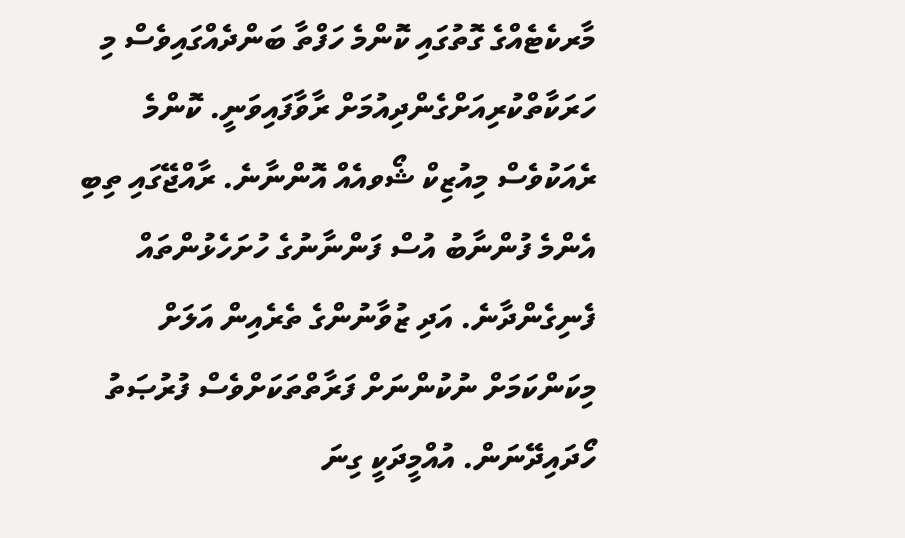މާރކެޓެއްގެ ގޮތުގައި ކޮންމެ ހަފްތާ ބަންދެއްގައިވެސް މި ހަރަކާތްކުރިއަށްގެންދިއުމަށް ރާވާފައިވަނީ. ކޮންމެ ރެއަކުވެސް މިއުޒިކް ޝޯވއެއް އޮންނާނެ. ރާއްޖޭގައި ތިބި އެންމެ ފުންނާބު އުސް ފަންނާނުގެ ހުށަހެޅުންތައް ފެނިގެންދާނެ. އަދި ޒުވާނުންގެ ތެރެއިން އަލަށް މިކަންކަމަށް ނުކުންނަށް ފަރާތްތަކަށްވެސް ފުރުޞަތު ހޯދައިދޭނަން. އުއްމީދަކީ ގިނަ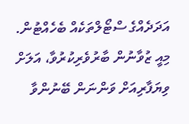އަދަދެއްގެ ސްޓޯލްތަކެއް ބެހެއްޓުން. މިއީ ޒުވާނުން ބާރުވެރިކުރުވާ، އަލަށް ވިޔަފާރިއަށް ވަންނަން ބޭނުންވާ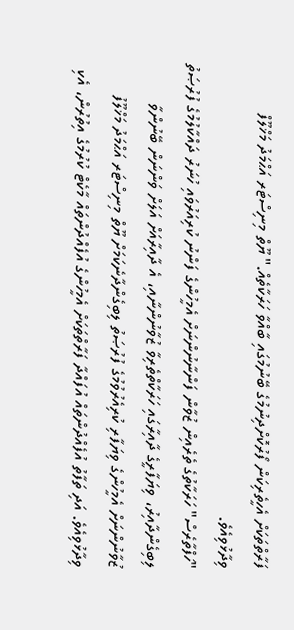ފަރާތްތަކަށް އެހީތެރިކަން ފޯރުކޮށްދިނުމުގެ ބޭނުމުގައި ބާއްވާ ހަރަކާތެއް." ޔޫތް މިނިސްޓަރ އަޙްމަދު މަޚްލޫފް ވިދާޅުވިއެވެ.
"ހަފްތާރެސް" ހަރަކާތުގެ ތެރެއިން ޒުވާން ފަންނާނުންނަށް އެމީހުންގެ ފަންނު ކުރިއަރުވައި ހުނަރު ދައްކާލުމުގެ ފުރުޞަތު ލިބިގެންދާއިރު، ވިޔަފާރީގެ ދާއިރާގައި ހަރަކާތްތެރިވާ ޒުވާނުންނާއި، އެ ދާއިރާއަށް އަލަށް ވަންނަން ބޭނުންވާ ޒުވާނުންނަށް އެމީހުންގެ ވިޔަފާރި ކުރިއެރުވުމުގެ ފުރުޞަތު ލިބިގެންދާނެކަމަށް ޔޫތް މިނިސްޓަރ އަޙްމަދު މަޚްލޫފު ވިދާޅުވިއެވެ. އަދި ތަފާތު އުފެއްދުންތައް އުފައްދާ ފަރާތްތަކަށް އެމީހުންގެ އުފެއްދުންތައް މާކެޓް ކުރުމުގެ އިތުރުން، އެކި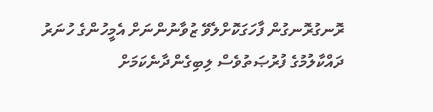ރޮނގުރޮނގުން ފާހަގަކޮށްލެވޭ ޒުވާނުންނަށް އެމީހުންގެ ހުނަރު ދައްކާލުމުގެ ފުރުޞަތުވެސް ލިބިގެންދާނެކަމަށް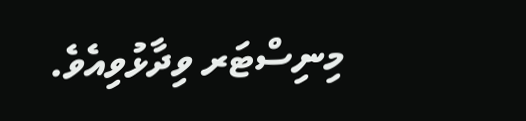މިނިސްޓަރ ވިދާޅުވިއެވެ.